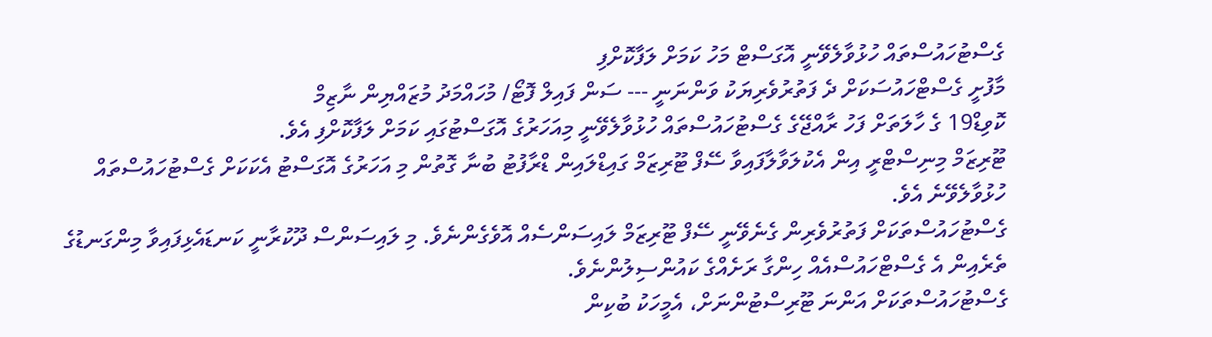ގެސްޓުހައުސްތައް ހުޅުވާލެވޭނީ އޮގަސްޓް މަހު ކަމަށް ލަފާކޮށްފި
މާފުށީ ގެސްޓްހައުސަކަށް ދެ ފަތުރުވެރިޔަކު ވަންނަނީ --- ސަން ފައިލް ފޮޓޯ/ މުހައްމަދު މުޒައްޔިން ނާޒިމް
ކޮވިޑް19 ގެ ހާލަތަށް ފަހު ރާއްޖޭގެ ގެސްޓުހައުސްތައް ހުޅުވާލެވޭނީ މިއަހަރުގެ އޮގަސްޓުގައި ކަމަށް ލަފާކޮށްފި އެވެ.
ޓޫރިޒަމް މިނިސްޓްރީ އިން އެކުލަވާލާފައިވާ ސޭފް ޓޫރިޒަމް ގައިޑްލައިން ޑްރާފުޓު ބުނާ ގޮތުން މި އަހަރުގެ އޮގަސްޓު އެކަކަށް ގެސްޓުހައުސްތައް ހުޅުވާލެވޭނެ އެވެ.
ގެސްޓުހައުސްތަކަށް ފަތުރުވެރިން ގެނެވޭނީ ސޭފް ޓޫރިޒަމް ލައިސަންސެއް އޮވެގެންނެވެ. މި ލައިސަންސް ދޫކުރާނީ ކަނޑައެޅިފައިވާ މިންގަނޑުގެ ތެރެއިން އެ ގެސްޓްހައުސްއެއް ހިންގާ ރަށެއްގެ ކައުންސިލުންނެވެ.
ގެސްޓުހައުސްތަކަށް އަންނަ ޓޫރިސްޓުންނަށް، އެމީހަކު ބުކިން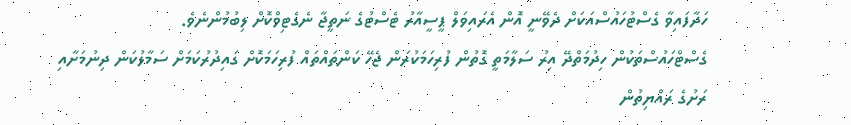ހަދާފައިވާ ގެސްޓުހައުސްއަކަށް ދެވޭނީ އޮން އެރައިވަލް ޕީސީއާރު ޓެސްޓުގެ ނަތީޖާ ނެގެޓިވްކޮށް ލިބުމުންނެވެ.
ގެސްޓްހައުސްތަކުން ހިދުމަތްދޭ އިރު ސަލާމަތީ ގޮތުން ފުރިހަމަކުރަން ޖެހޭ ކަންތައްތައް ފުރިހަމަކޮށް ގައިދުރުކަމަށް ސަމާލުކަން ދިނުމަށާއި ރަށުގެ ރައްޔިތުން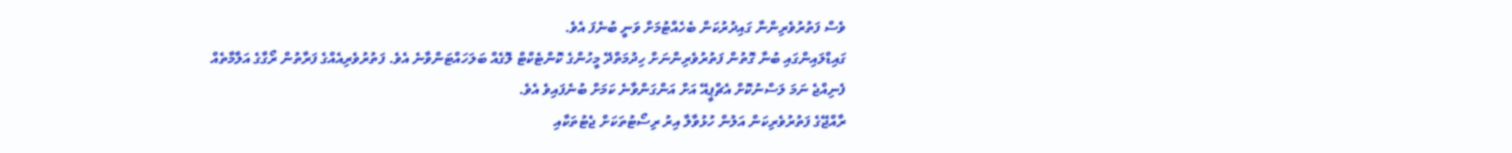ވެސް ފަތުރުވެރިންނާ ގައިދުރުކަން ބެހެއްޓުމަށް ވަނީ ބުނެފަ އެވެ.
ގައިޑްލައިންގައި ބުނާ ގޮތުން ފަތުރުވެރިންނަށް ހިދުމަތްދޭ މީހުންގެ ކޮންޓެކްޓް ލޮގެއް ބަލަހައްޓަންވާނެ އެވެ. ފަތުރުވެރިއެއްގެ ފަރާތުން ރޯގާގެ އަލާމާތެއް ފެނިއްޖެ ނަމަ ލަސްނުކޮށް އެޗްޕީއޭ އަށް އަންގަންވާނެ ކަމަށް ބުނެފައިވެ އެވެ.
ރާއްޖޭގެ ފަތުރުވެރިކަން އަލުން ހުޅުވާލާ އިރު ރިސޯޓުތަކަށް ޖެޓުތަކާއި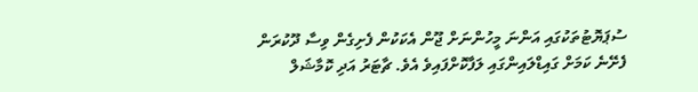ސުޕަޔޮޓުތަކުގައި އަންނަ މީހުންނަށް ޖޫން އެކަކުން ފެށިގެން ވިސާ ދޫކުރަން ފެށޭނެ ކަމަށް ގައިޑްލައިންގައި ލަފާކޮށްފައިވެ އެވެ. ޗާޓަރު އަދި ކޮމާޝަލް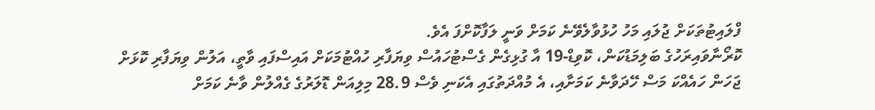ފްލައިޓުތަކަށް ޖުލައި މަހު ހުޅުވާލެވޭނެ ކަމަށް ވަނީ ލަފާކޮށްފަ އެވެ.
ކޮރޯނާވައިރަހުގެ ބަލިމަޑުކަން، ކޮވިޑް-19 އާ ގުޅިގެން ގެސްޓުހައުސް ވިޔަފާރި ހުއްޓުމަކަށް އައިސްފައި ވާތީ، އަލުން ވިޔަފާރި ކޮޅަށް ޖަހަން ހައެއްކަ މަސް ހޭދަވާނެ ކަމަށާއި، އެ މުއްދަތުގައި އެކަނި ވެސް 28.9 މިލިއަން ޑޮލަރުގެ ގެއްލުން ވާނެ ކަމަށް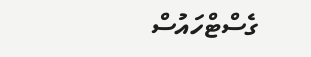ގެސްޓްހައުސް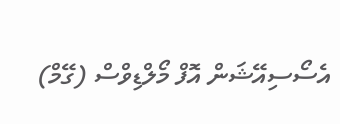އެސޯސިއޭޝަން އޮފް މޯލްޑިވްސް (ގޭމް)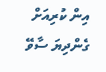އިން ކުރިއަށް ގެންދިޔަ ސާވޭ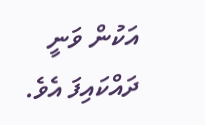އަކުން ވަނީ ދައްކައިފަ އެވެ.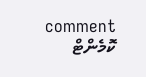comment ކޮމެންޓް